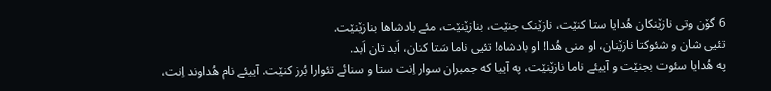6 گۆن وتی نازێنکان هُدایا ستا کنێت، نازێنک جنێت، بنازێنێت، مئے بادشاها بنازێنێت.
تئیی شان و شئوکتا نازێنان، او منی هُدا! او بادشاه! تئیی ناما سَتا کنان، اَبد تان اَبد.
په هُدایا سئوت بجنێت و آییئے ناما نازێنێت، په آییا که جمبران سوار اِنت ستا و سنائے تئوارا بُرز کنێت. آییئے نام هُداوند اِنت،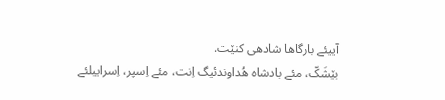آییئے بارگاها شادهی کنێت.
بێشَکّ، مئے بادشاه هُداوندئیگ اِنت، مئے اِسپر، اِسراییلئے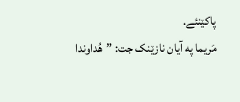پاکێنئے.
مَریما په آیان نازێنک جت: ”هُداوندا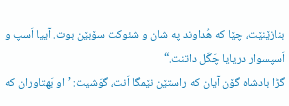بنازێنێت، چێا که هُداوند په شان و شئوکت سۆبێن بوت. آییا اَسپ و اَسپسوار دریایا چَگَل داتنت.“
گڑا بادشاه گۆن آیان که راستێن نێمگا اَنت، گوَشیت: ’او بَهتاوران که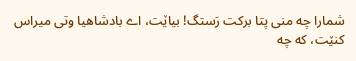شمارا چه منی پتا برکت رَستگ! بیاێت، اے بادشاهیا وتی میراس کنێت، که چه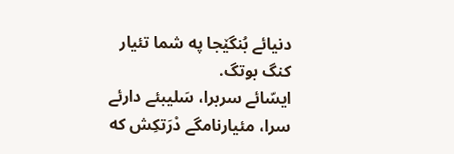دنیائے بُنگێجا په شما تئیار کنگ بوتگ.
ایسّائے سربرا، سَلیبئے دارئے سرا، مئیارنامگے دْرَتکِش که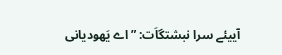آییئے سرا نبشتگاَت: ”اے یَهودیانی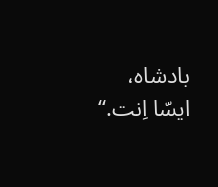بادشاه، ایسّا اِنت.“